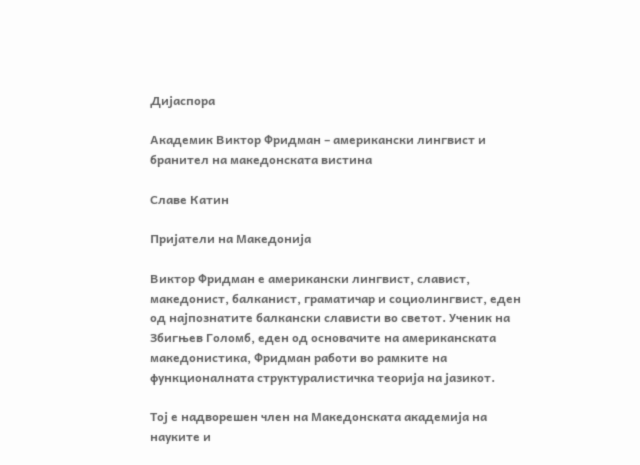Дијаспора

Академик Виктор Фридман – американски лингвист и бранител на македонската вистина

Славе Катин

Пријатели на Македонија

Виктор Фридман е американски лингвист, славист, македонист, балканист, граматичар и социолингвист, еден од најпознатите балкански слависти во светот. Ученик на Збигњев Голомб, еден од основачите на американската македонистика, Фридман работи во рамките на функционалната структуралистичка теорија на јазикот.

Тој е надворешен член на Македонската академија на науките и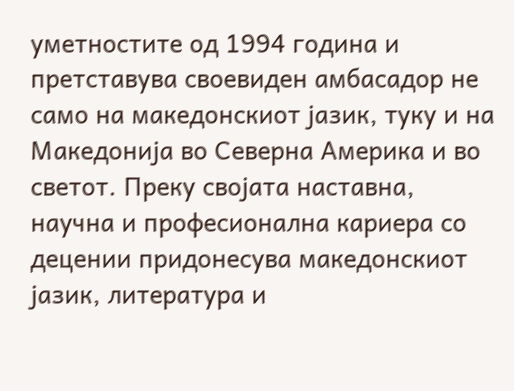уметностите од 1994 година и претставува своевиден амбасадор не само на македонскиот јазик, туку и на Македонија во Северна Америка и во светот. Преку својата наставна, научна и професионална кариера со децении придонесува македонскиот јазик, литература и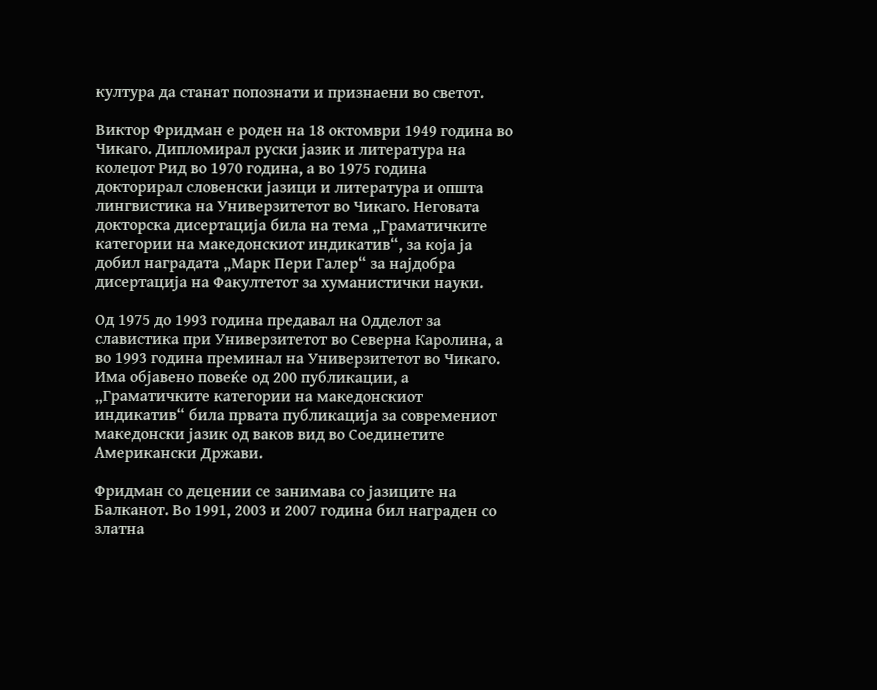култура да станат попознати и признаени во светот.

Виктор Фридман е роден на 18 октомври 1949 година во Чикаго. Дипломирал руски јазик и литература на колеџот Рид во 1970 година, а во 1975 година докторирал словенски јазици и литература и општа лингвистика на Универзитетот во Чикаго. Неговата докторска дисертација била на тема „Граматичките категории на македонскиот индикатив“, за која ја добил наградата „Марк Пери Галер“ за најдобра дисертација на Факултетот за хуманистички науки.

Од 1975 до 1993 година предавал на Одделот за славистика при Универзитетот во Северна Каролина, а во 1993 година преминал на Универзитетот во Чикаго. Има објавено повеќе од 200 публикации, а „Граматичките категории на македонскиот индикатив“ била првата публикација за современиот македонски јазик од ваков вид во Соединетите Американски Држави.

Фридман со децении се занимава со јазиците на Балканот. Во 1991, 2003 и 2007 година бил награден со златна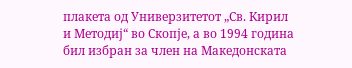плакета од Универзитетот „Св. Кирил и Методиј“ во Скопје, а во 1994 година бил избран за член на Македонската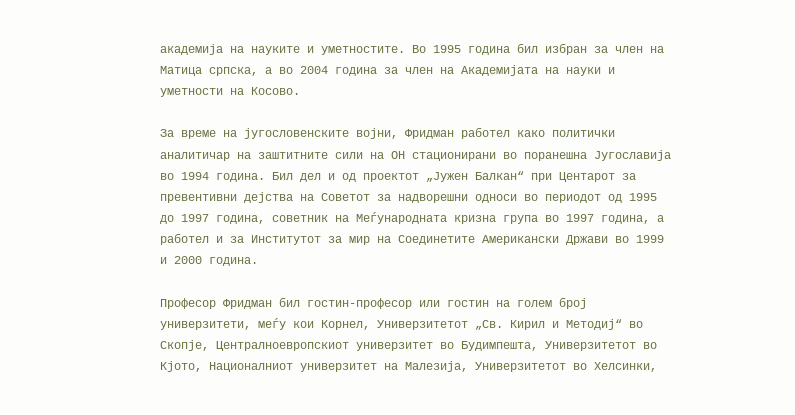академија на науките и уметностите. Во 1995 година бил избран за член на Матица српска, а во 2004 година за член на Академијата на науки и уметности на Косово.

За време на југословенските војни, Фридман работел како политички аналитичар на заштитните сили на ОН стационирани во поранешна Југославија во 1994 година. Бил дел и од проектот „Јужен Балкан“ при Центарот за превентивни дејства на Советот за надворешни односи во периодот од 1995 до 1997 година, советник на Меѓународната кризна група во 1997 година, а работел и за Институтот за мир на Соединетите Американски Држави во 1999 и 2000 година.

Професор Фридман бил гостин-професор или гостин на голем број универзитети, меѓу кои Корнел, Универзитетот „Св. Кирил и Методиј“ во Скопје, Централноевропскиот универзитет во Будимпешта, Универзитетот во Кјото, Националниот универзитет на Малезија, Универзитетот во Хелсинки,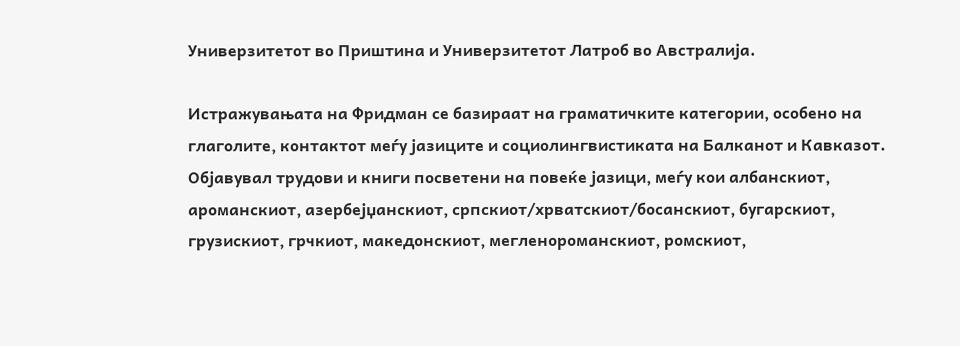Универзитетот во Приштина и Универзитетот Латроб во Австралија.

Истражувањата на Фридман се базираат на граматичките категории, особено на глаголите, контактот меѓу јазиците и социолингвистиката на Балканот и Кавказот. Објавувал трудови и книги посветени на повеќе јазици, меѓу кои албанскиот, ароманскиот, азербејџанскиот, српскиот/хрватскиот/босанскиот, бугарскиот, грузискиот, грчкиот, македонскиот, мегленороманскиот, ромскиот,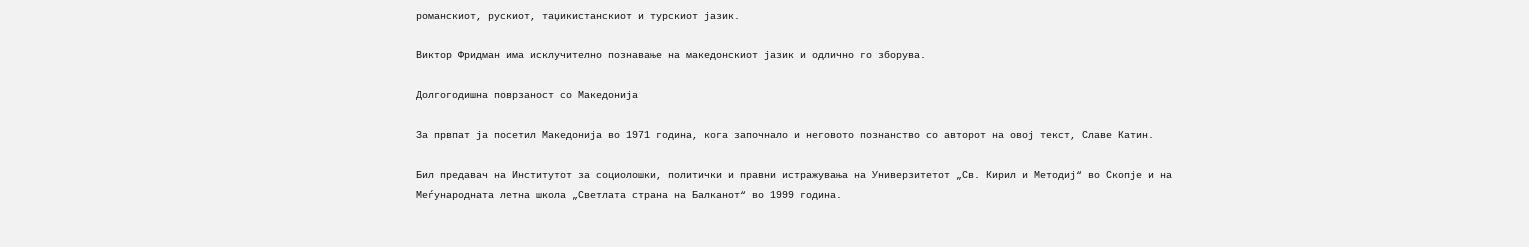романскиот, рускиот, таџикистанскиот и турскиот јазик.

Виктор Фридман има исклучително познавање на македонскиот јазик и одлично го зборува.

Долгогодишна поврзаност со Македонија

За првпат ја посетил Македонија во 1971 година, кога започнало и неговото познанство со авторот на овој текст, Славе Катин.

Бил предавач на Институтот за социолошки, политички и правни истражувања на Универзитетот „Св. Кирил и Методиј“ во Скопје и на Меѓународната летна школа „Светлата страна на Балканот“ во 1999 година.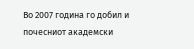Во 2007 година го добил и почесниот академски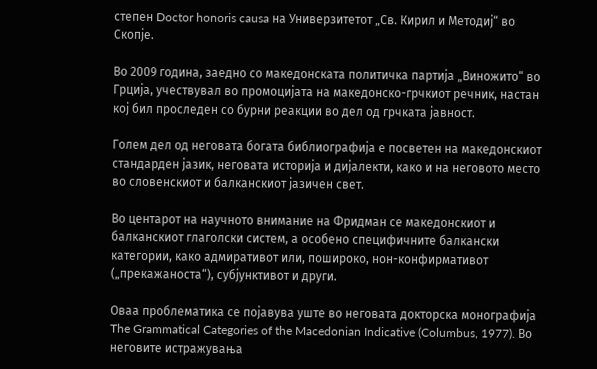степен Doctor honoris causa на Универзитетот „Св. Кирил и Методиј“ во Скопје.

Во 2009 година, заедно со македонската политичка партија „Виножито“ во Грција, учествувал во промоцијата на македонско-грчкиот речник, настан кој бил проследен со бурни реакции во дел од грчката јавност.

Голем дел од неговата богата библиографија е посветен на македонскиот стандарден јазик, неговата историја и дијалекти, како и на неговото место во словенскиот и балканскиот јазичен свет.

Во центарот на научното внимание на Фридман се македонскиот и балканскиот глаголски систем, а особено специфичните балкански категории, како адмиративот или, пошироко, нон-конфирмативот („прекажаноста“), субјунктивот и други.

Оваа проблематика се појавува уште во неговата докторска монографија The Grammatical Categories of the Macedonian Indicative (Columbus, 1977). Во неговите истражувања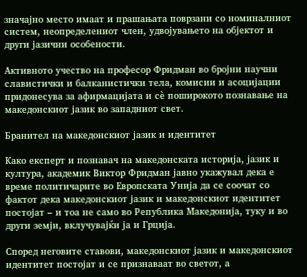значајно место имаат и прашањата поврзани со номиналниот систем, неопределениот член, удвојувањето на објектот и други јазични особености.

Активното учество на професор Фридман во бројни научни славистички и балканистички тела, комисии и асоцијации придонесува за афирмацијата и сè поширокото познавање на македонскиот јазик во западниот свет.

Бранител на македонскиот јазик и идентитет

Како експерт и познавач на македонската историја, јазик и култура, академик Виктор Фридман јавно укажувал дека е време политичарите во Европската Унија да се соочат со фактот дека македонскиот јазик и македонскиот идентитет постојат – и тоа не само во Република Македонија, туку и во други земји, вклучувајќи ја и Грција.

Според неговите ставови, македонскиот јазик и македонскиот идентитет постојат и се признаваат во светот, а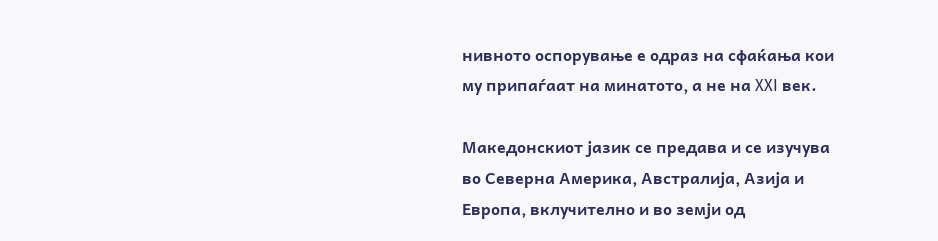нивното оспорување е одраз на сфаќања кои му припаѓаат на минатото, а не на XXI век.

Македонскиот јазик се предава и се изучува во Северна Америка, Австралија, Азија и Европа, вклучително и во земји од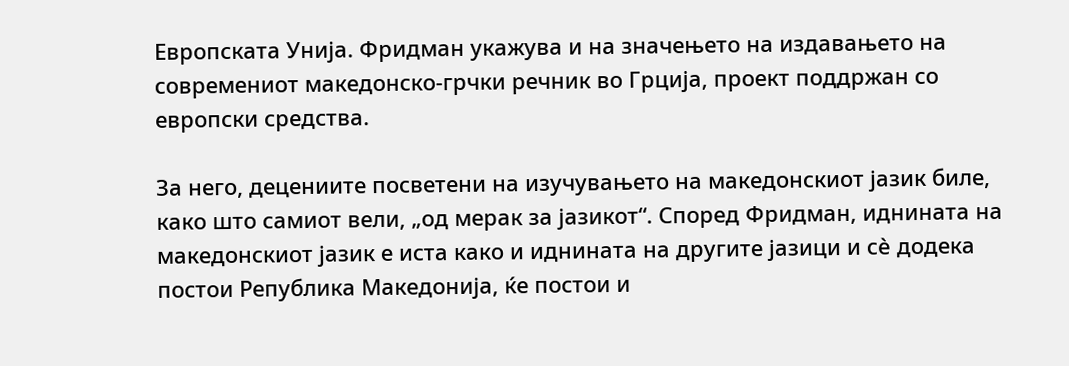Европската Унија. Фридман укажува и на значењето на издавањето на современиот македонско-грчки речник во Грција, проект поддржан со европски средства.

За него, децениите посветени на изучувањето на македонскиот јазик биле, како што самиот вели, „од мерак за јазикот“. Според Фридман, иднината на македонскиот јазик е иста како и иднината на другите јазици и сè додека постои Република Македонија, ќе постои и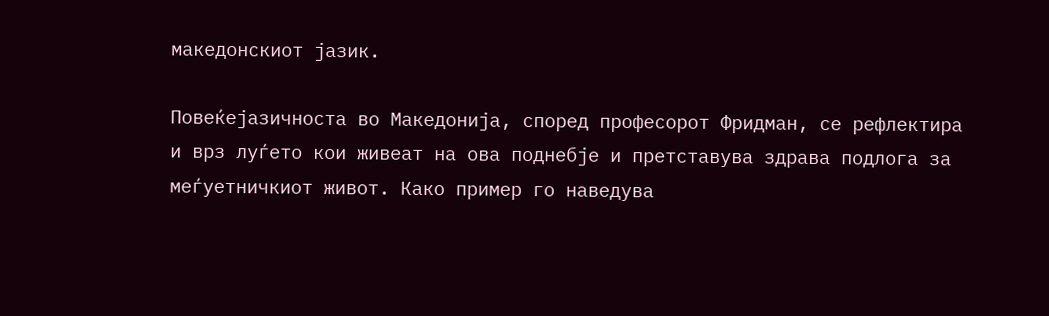македонскиот јазик.

Повеќејазичноста во Македонија, според професорот Фридман, се рефлектира и врз луѓето кои живеат на ова поднебје и претставува здрава подлога за меѓуетничкиот живот. Како пример го наведува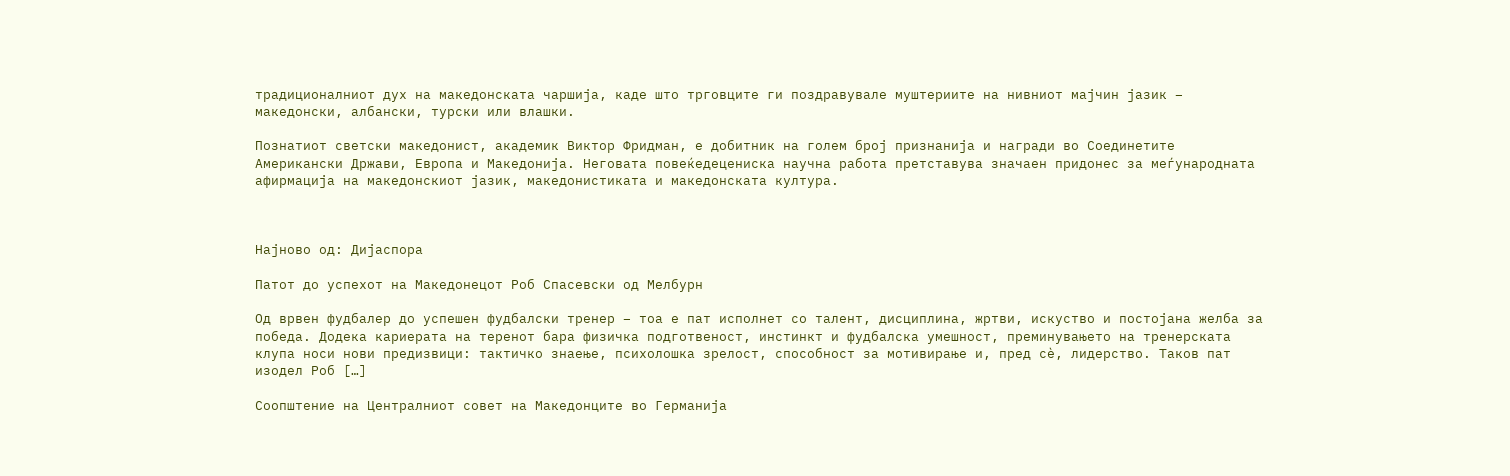традиционалниот дух на македонската чаршија, каде што трговците ги поздравувале муштериите на нивниот мајчин јазик – македонски, албански, турски или влашки.

Познатиот светски македонист, академик Виктор Фридман, е добитник на голем број признанија и награди во Соединетите Американски Држави, Европа и Македонија. Неговата повеќедецениска научна работа претставува значаен придонес за меѓународната афирмација на македонскиот јазик, македонистиката и македонската култура.



Најново од: Дијаспора

Патот до успехот на Македонецот Роб Спасевски од Мелбурн

Од врвен фудбалер до успешен фудбалски тренер – тоа е пат исполнет со талент, дисциплина, жртви, искуство и постојана желба за победа. Додека кариерата на теренот бара физичка подготвеност, инстинкт и фудбалска умешност, преминувањето на тренерската клупа носи нови предизвици: тактичко знаење, психолошка зрелост, способност за мотивирање и, пред сè, лидерство. Таков пат изодел Роб […]

Соопштение на Централниот совет на Македонците во Германија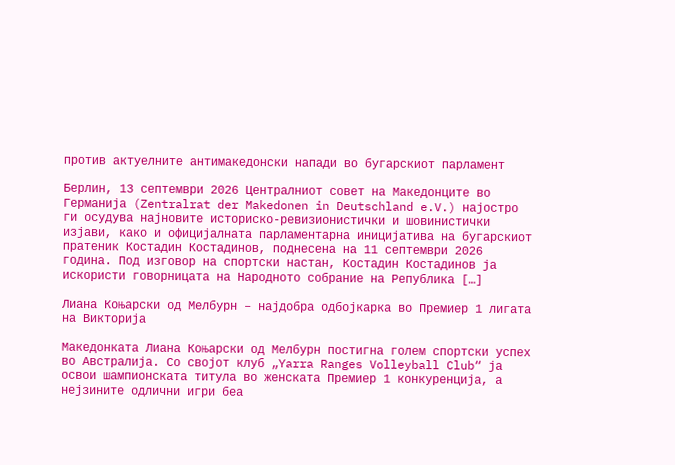против актуелните антимакедонски напади во бугарскиот парламент

Берлин, 13 септември 2026 Централниот совет на Македонците во Германија (Zentralrat der Makedonen in Deutschland e.V.) најостро ги осудува најновите историско-ревизионистички и шовинистички изјави, како и официјалната парламентарна иницијатива на бугарскиот пратеник Костадин Костадинов, поднесена на 11 септември 2026 година. Под изговор на спортски настан, Костадин Костадинов ја искористи говорницата на Народното собрание на Република […]

Лиана Коњарски од Мелбурн – најдобра одбојкарка во Премиер 1 лигата на Викторија

Македонката Лиана Коњарски од Мелбурн постигна голем спортски успех во Австралија. Со својот клуб „Yarra Ranges Volleyball Club“ ја освои шампионската титула во женската Премиер 1 конкуренција, а нејзините одлични игри беа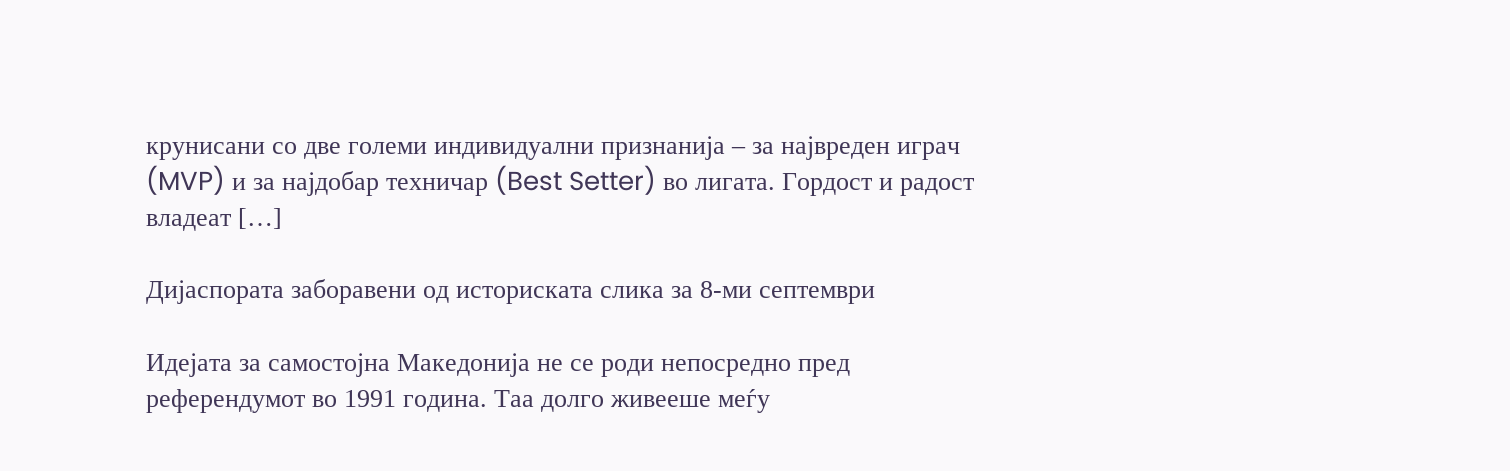крунисани со две големи индивидуални признанија – за највреден играч (MVP) и за најдобар техничар (Best Setter) во лигата. Гордост и радост владеат […]

Дијаспората заборавени од историската слика за 8-ми септември

Идејата за самостојна Македонија не се роди непосредно пред референдумот во 1991 година. Таа долго живееше меѓу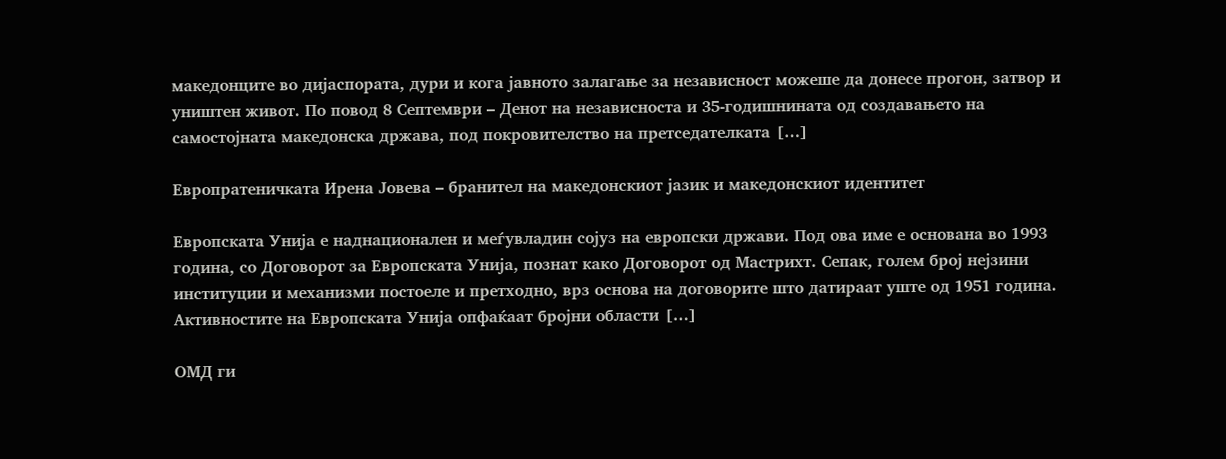македонците во дијаспората, дури и кога јавното залагање за независност можеше да донесе прогон, затвор и уништен живот. По повод 8 Септември – Денот на независноста и 35-годишнината од создавањето на самостојната македонска држава, под покровителство на претседателката […]

Европратеничката Ирена Јовева – бранител на македонскиот јазик и македонскиот идентитет

Европската Унија е наднационален и меѓувладин сојуз на европски држави. Под ова име е основана во 1993 година, со Договорот за Европската Унија, познат како Договорот од Мастрихт. Сепак, голем број нејзини институции и механизми постоеле и претходно, врз основа на договорите што датираат уште од 1951 година. Активностите на Европската Унија опфаќаат бројни области […]

ОМД ги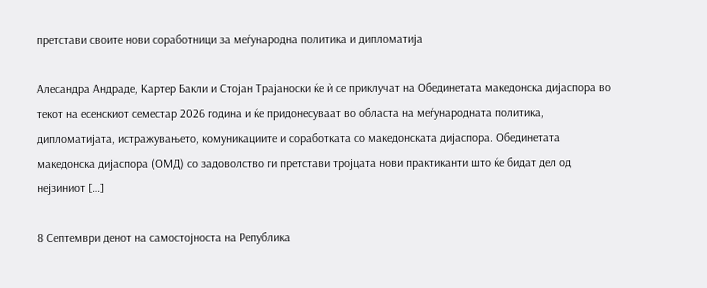претстави своите нови соработници за меѓународна политика и дипломатија

Алесандра Андраде, Картер Бакли и Стојан Трајаноски ќе ѝ се приклучат на Обединетата македонска дијаспора во текот на есенскиот семестар 2026 година и ќе придонесуваат во областа на меѓународната политика, дипломатијата, истражувањето, комуникациите и соработката со македонската дијаспора. Обединетата македонска дијаспора (ОМД) со задоволство ги претстави тројцата нови практиканти што ќе бидат дел од нејзиниот […]

8 Септември денот на самостојноста на Република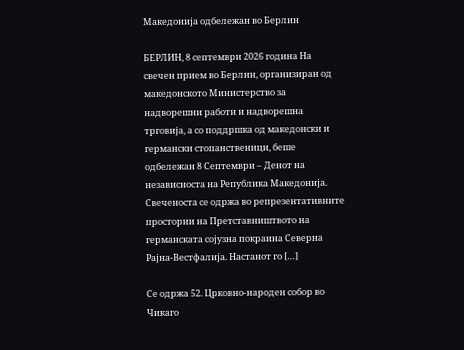Македонија одбележан во Берлин

БЕРЛИН, 8 септември 2026 година На свечен прием во Берлин, организиран од македонското Министерство за надворешни работи и надворешна трговија, а со поддршка од македонски и германски стопанственици, беше одбележан 8 Септември – Денот на независноста на Република Македонија. Свеченоста се одржа во репрезентативните простории на Претставништвото на германската сојузна покраина Северна Рајна-Вестфалија. Настанот го […]

Се одржа 52. Црковно-народен собор во Чикаго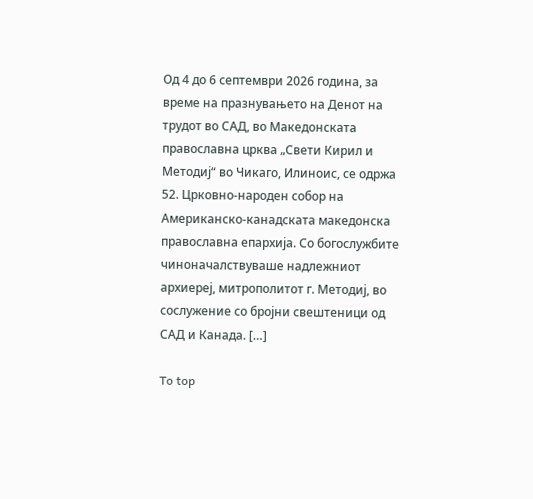Од 4 до 6 септември 2026 година, за време на празнувањето на Денот на трудот во САД, во Македонската православна црква „Свети Кирил и Методиј“ во Чикаго, Илиноис, се одржа 52. Црковно-народен собор на Американско-канадската македонска православна епархија. Со богослужбите чиноначалствуваше надлежниот архиереј, митрополитот г. Методиј, во сослужение со бројни свештеници од САД и Канада. […]

To top